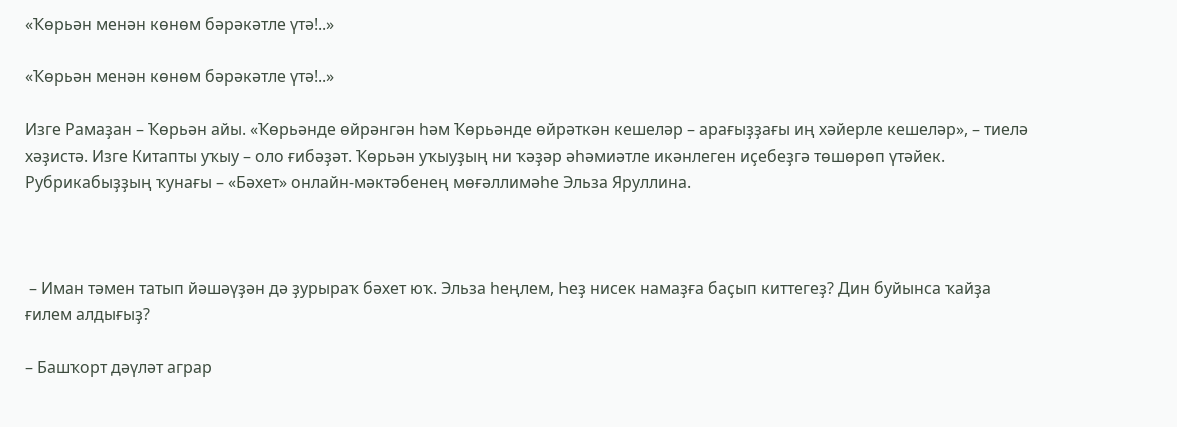«Ҡөрьән менән көнөм бәрәкәтле үтә!..»

«Ҡөрьән менән көнөм бәрәкәтле үтә!..»

Изге Рамаҙан – Ҡөрьән айы. «Ҡөрьәнде өйрәнгән һәм Ҡөрьәнде өйрәткән кешеләр – арағыҙҙағы иң хәйерле кешеләр», – тиелә хәҙистә. Изге Китапты уҡыу – оло ғибәҙәт. Ҡөрьән уҡыуҙың ни ҡәҙәр әһәмиәтле икәнлеген иҫебеҙгә төшөрөп үтәйек. Рубрикабыҙҙың ҡунағы – «Бәхет» онлайн-мәктәбенең мөғәллимәһе Эльза Яруллина.



 – Иман тәмен татып йәшәүҙән дә ҙурыраҡ бәхет юҡ. Эльза һеңлем, Һеҙ нисек намаҙға баҫып киттегеҙ? Дин буйынса ҡайҙа ғилем алдығыҙ?

– Башҡорт дәүләт аграр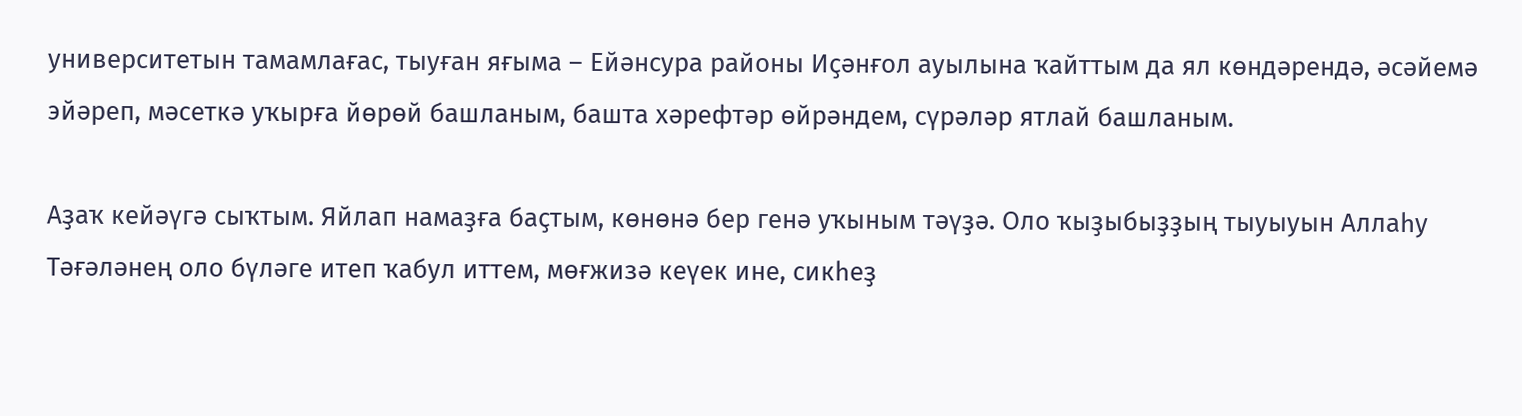университетын тамамлағас, тыуған яғыма – Ейәнсура районы Иҫәнғол ауылына ҡайттым да ял көндәрендә, әсәйемә эйәреп, мәсеткә уҡырға йөрөй башланым, башта хәрефтәр өйрәндем, сүрәләр ятлай башланым.

Аҙаҡ кейәүгә сыҡтым. Яйлап намаҙға баҫтым, көнөнә бер генә уҡыным тәүҙә. Оло ҡыҙыбыҙҙың тыуыуын Аллаһу Тәғәләнең оло бүләге итеп ҡабул иттем, мөғжизә кеүек ине, сикһеҙ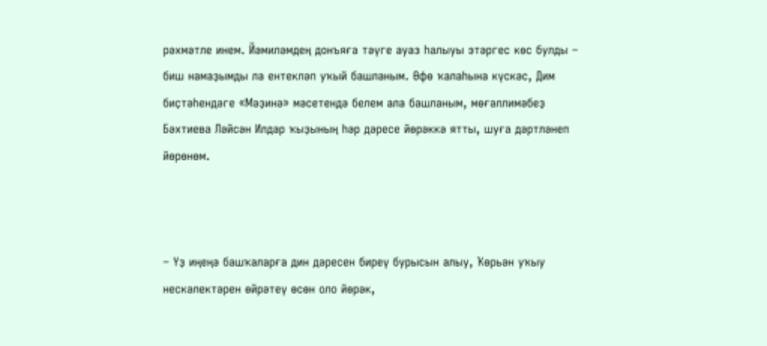рәхмәтле инем. Йәмиләмдең донъяға тәүге ауаз һалыуы этәргес көс булды – биш намаҙымды ла ентекләп уҡый башланым. Өфө ҡалаһына күскәс, Дим биҫтәһендәге «Мәҙинә» мәсетендә белем ала башланым, мөғәллимәбеҙ Бәхтиева Ләйсән Илдар ҡыҙының һәр дәресе йөрәккә ятты, шуға дәртләнеп йөрөнөм.



– Үҙ иңеңә башҡаларға дин дәресен биреү бурысын алыу, Ҡөрьән уҡыу нескәлектәрен өйрәтеү өсөн оло йөрәк,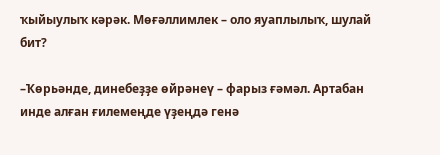ҡыйыулыҡ кәрәк. Мөғәллимлек – оло яуаплылыҡ, шулай бит?

–Ҡөрьәнде, динебеҙҙе өйрәнеү – фарыз ғәмәл. Артабан инде алған ғилемеңде үҙеңдә генә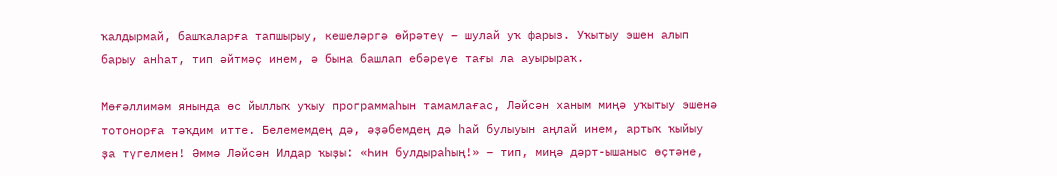ҡалдырмай, башҡаларға тапшырыу, кешеләргә өйрәтеү – шулай уҡ фарыз. Уҡытыу эшен алып барыу анһат, тип әйтмәҫ инем, ә бына башлап ебәреүе тағы ла ауырыраҡ.

Мөғәллимәм янында өс йыллыҡ уҡыу программаһын тамамлағас, Ләйсән ханым миңә уҡытыу эшенә тотонорға тәҡдим итте. Белемемдең дә, әҙәбемдең дә һай булыуын аңлай инем, артыҡ ҡыйыу ҙа түгелмен! Әммә Ләйсән Илдар ҡыҙы: «Һин булдыраһың!» – тип, миңә дәрт-ышаныс өҫтәне,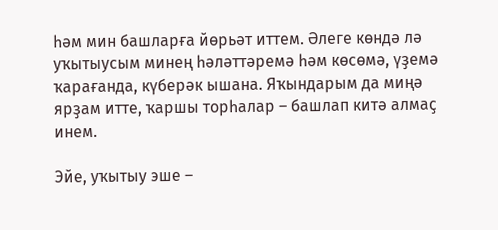һәм мин башларға йөрьәт иттем. Әлеге көндә лә уҡытыусым минең һәләттәремә һәм көсөмә, үҙемә ҡарағанда, күберәк ышана. Яҡындарым да миңә ярҙам итте, ҡаршы торһалар – башлап китә алмаҫ инем.

Эйе, уҡытыу эше –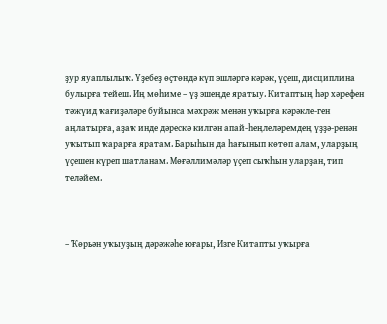ҙур яуаплылыҡ. Үҙебеҙ өҫтөндә күп эшләргә кәрәк, үҫеш, дисциплина булырға тейеш. Иң мөһиме – үҙ эшеңде яратыу. Китаптың һәр хәрефен тәжүид ҡағиҙәләре буйынса мәхрәж менән уҡырға кәрәкле-ген аңлатырға, аҙаҡ инде дәрескә килгән апай-һеңлеләремдең үҙҙә-ренән уҡытып ҡарарға яратам. Барыһын да һағынып көтөп алам, уларҙың үҫешен күреп шатланам. Мөғәллимәләр үҫеп сыҡһын уларҙан, тип теләйем.



– Ҡөрьән уҡыуҙың дәрәжәһе юғары, Изге Китапты уҡырға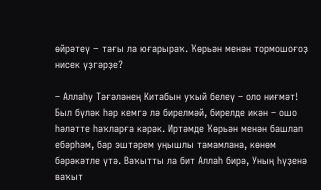өйрәтеү − тағы ла юғарыраҡ. Ҡөрьән менән тормошоғоҙ нисек үҙгәрҙе?

– Аллаһу Тәғәләнең Китабын уҡый белеү – оло ниғмәт! Был бүләк һәр кемгә лә бирелмәй, бирелде икән – ошо һәләтте һаҡларға кәрәк. Иртәмде Ҡөрьән менән башлап ебәрһәм, бар эштәрем уңышлы тамамлана, көнөм бәрәкәтле үтә. Ваҡытты ла бит Аллаһ бирә, Уның Һүҙенә ваҡыт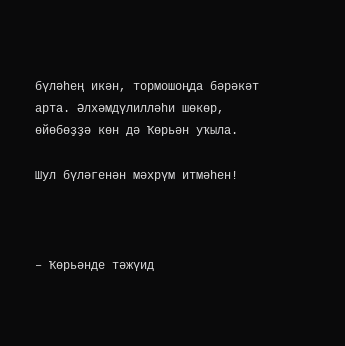бүләһең икән, тормошоңда бәрәкәт арта. Әлхәмдүлилләһи шөкөр, өйөбөҙҙә көн дә Ҡөрьән уҡыла.

Шул бүләгенән мәхрүм итмәһен!



– Ҡөрьәнде тәжүид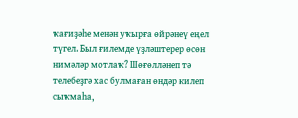ҡағиҙәһе менән уҡырға өйрәнеү еңел түгел. Был ғилемде үҙләштерер өсөн нимәләр мотлаҡ? Шөғөлләнеп тә телебеҙгә хас булмаған өндәр килеп сыҡмаһа,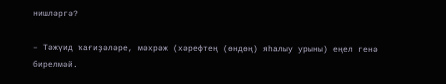нишләргә?

– Тәжүид ҡағиҙәләре, мәхрәж (хәрефтең (өндөң) яһалыу урыны) еңел генә бирелмәй.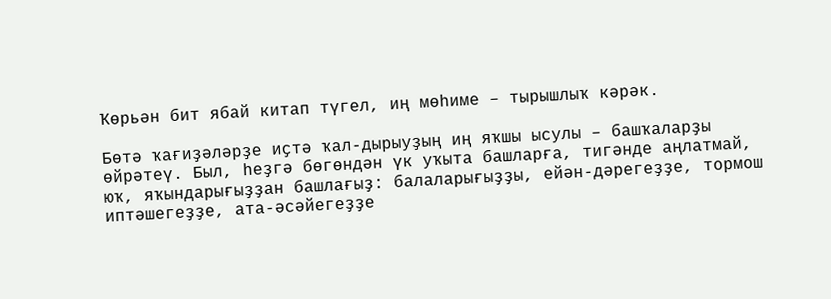Ҡөрьән бит ябай китап түгел, иң мөһиме – тырышлыҡ кәрәк.

Бөтә ҡағиҙәләрҙе иҫтә ҡал-дырыуҙың иң яҡшы ысулы – башҡаларҙы өйрәтеү. Был, һеҙгә бөгөндән үк уҡыта башларға, тигәнде аңлатмай, юҡ, яҡындарығыҙҙан башлағыҙ: балаларығыҙҙы, ейән-дәрегеҙҙе, тормош иптәшегеҙҙе, ата-әсәйегеҙҙе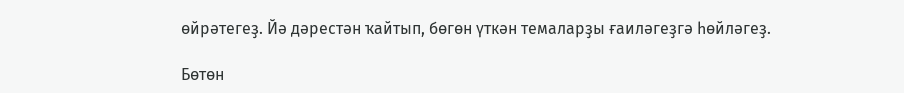өйрәтегеҙ. Йә дәрестән ҡайтып, бөгөн үткән темаларҙы ғаиләгеҙгә һөйләгеҙ.

Бөтөн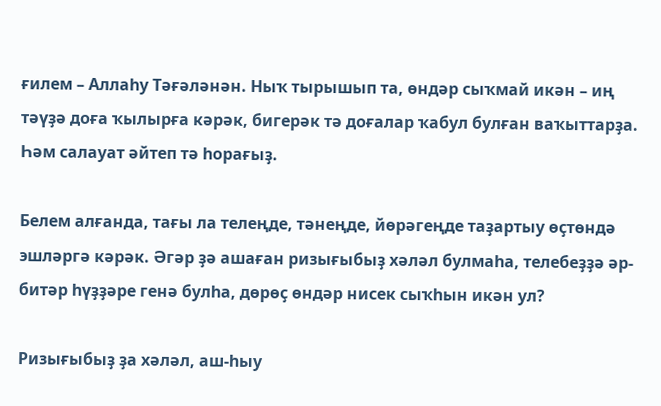ғилем – Аллаһу Тәғәләнән. Ныҡ тырышып та, өндәр сыҡмай икән – иң тәүҙә доға ҡылырға кәрәк, бигерәк тә доғалар ҡабул булған ваҡыттарҙа. Һәм салауат әйтеп тә һорағыҙ.

Белем алғанда, тағы ла телеңде, тәнеңде, йөрәгеңде таҙартыу өҫтөндә эшләргә кәрәк. Әгәр ҙә ашаған ризығыбыҙ хәләл булмаһа, телебеҙҙә әр-битәр һүҙҙәре генә булһа, дөрөҫ өндәр нисек сыҡһын икән ул?

Ризығыбыҙ ҙа хәләл, аш-һыу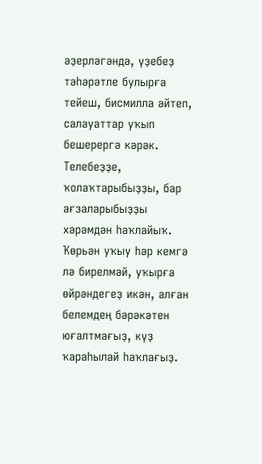әҙерләгәндә, үҙебеҙ тәһәрәтле булырға тейеш, бисмилла әйтеп, салауаттар уҡып бешерергә кәрәк. Телебеҙҙе, ҡолаҡтарыбыҙҙы, бар ағзаларыбыҙҙы хәрәмдән һаҡлайыҡ. Ҡөрьән уҡыу һәр кемгә лә бирелмәй, уҡырға өйрәндегеҙ икән, алған белемдең бәрәкәтен юғалтмағыҙ, күҙ ҡараһылай һаҡлағыҙ.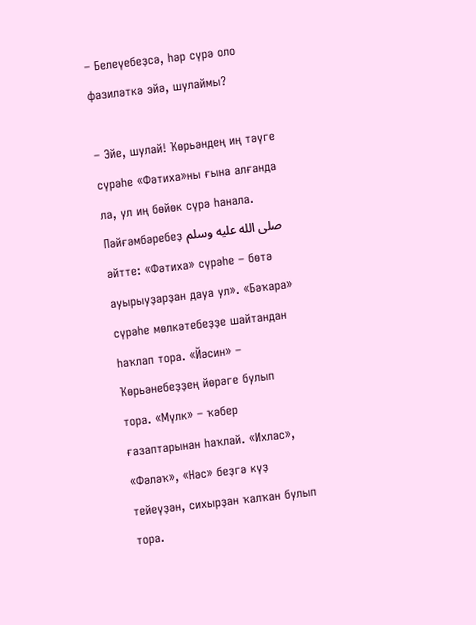– Белеүебеҙсә, һәр сүрә оло фазиләткә эйә, шулаймы?

– Эйе, шулай! Ҡөрьәндең иң тәүге сүрәһе «Фәтиха»ны ғына алғанда ла, ул иң бөйөк сүрә һанала. Пәйғәмбәребеҙ صلى الله عليه وسلم әйтте: «Фәтиха» сүрәһе – бөтә ауырыуҙарҙан дауа ул». «Бәҡара» сүрәһе мөлкәтебеҙҙе шайтандан һаҡлап тора. «Йәсин» – Ҡөрьәнебеҙҙең йөрәге булып тора. «Мүлк» – ҡәбер ғазаптарынан һаҡлай. «Ихлас», «Фәләҡ», «Нәс» беҙгә күҙ тейеүҙән, сихырҙан ҡалҡан булып тора.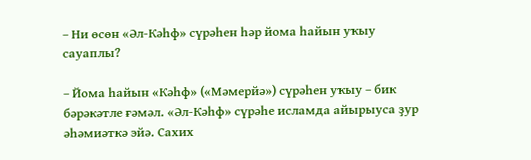– Ни өсөн «Әл-Кәһф» сүрәһен һәр йома һайын уҡыу сауаплы?

– Йома һайын «Кәһф» («Мәмерйә») сүрәһен уҡыу – бик бәрәкәтле ғәмәл. «Әл-Кәһф» сүрәһе исламда айырыуса ҙур әһәмиәткә эйә. Сахих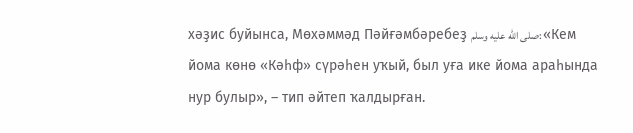хәҙис буйынса, Мөхәммәд Пәйғәмбәребеҙ صلى الله عليه وسلم: «Кем йома көнө «Кәһф» сүрәһен уҡый, был уға ике йома араһында нур булыр», – тип әйтеп ҡалдырған.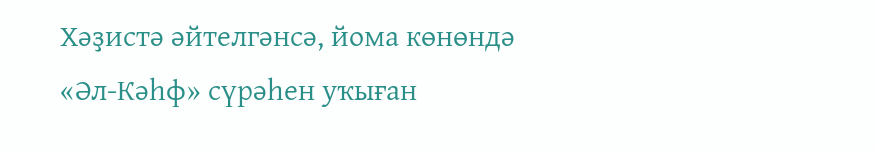Хәҙистә әйтелгәнсә, йома көнөндә «Әл-Кәһф» сүрәһен уҡыған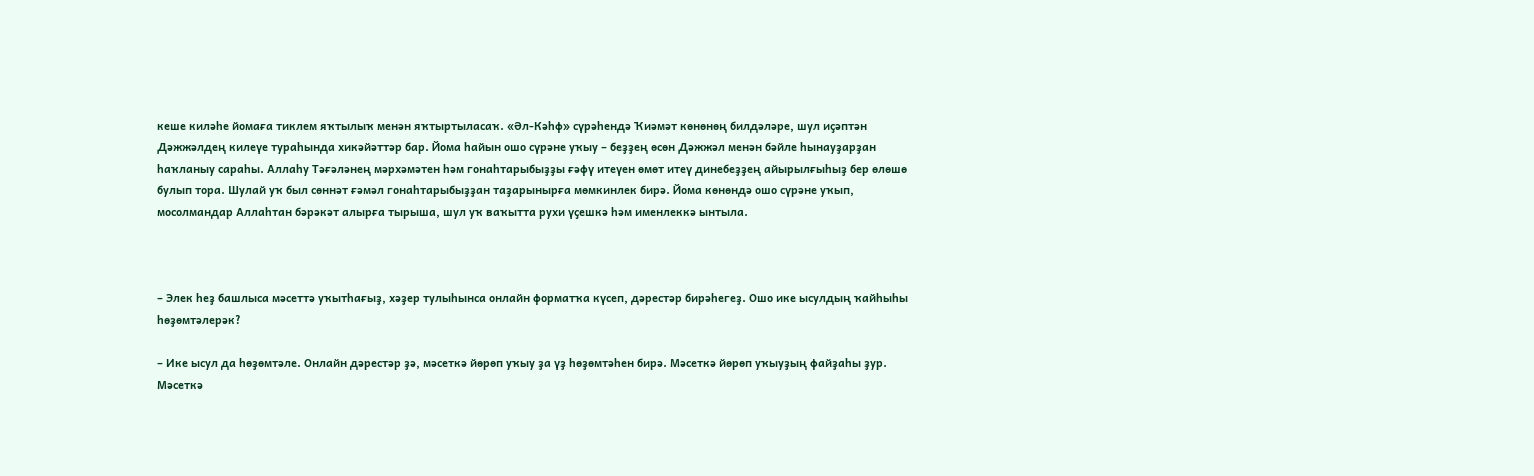кеше киләһе йомаға тиклем яҡтылыҡ менән яҡтыртыласаҡ. «Әл-Кәһф» сүрәһендә Ҡиәмәт көнөнөң билдәләре, шул иҫәптән Дәжжәлдең килеүе тураһында хикәйәттәр бар. Йома һайын ошо сүрәне уҡыу – беҙҙең өсөн Дәжжәл менән бәйле һынауҙарҙан һаҡланыу сараһы. Аллаһу Тәғәләнең мәрхәмәтен һәм гонаһтарыбыҙҙы ғәфү итеүен өмөт итеү динебеҙҙең айырылғыһыҙ бер өлөшө булып тора. Шулай уҡ был сөннәт ғәмәл гонаһтарыбыҙҙан таҙарынырға мөмкинлек бирә. Йома көнөндә ошо сүрәне уҡып, мосолмандар Аллаһтан бәрәкәт алырға тырыша, шул уҡ ваҡытта рухи үҫешкә һәм именлеккә ынтыла.



– Элек һеҙ башлыса мәсеттә уҡытһағыҙ, хәҙер тулыһынса онлайн форматҡа күсеп, дәрестәр бирәһегеҙ. Ошо ике ысулдың ҡайһыһы һөҙөмтәлерәк?

– Ике ысул да һөҙөмтәле. Онлайн дәрестәр ҙә, мәсеткә йөрөп уҡыу ҙа үҙ һөҙөмтәһен бирә. Мәсеткә йөрөп уҡыуҙың файҙаһы ҙур. Мәсеткә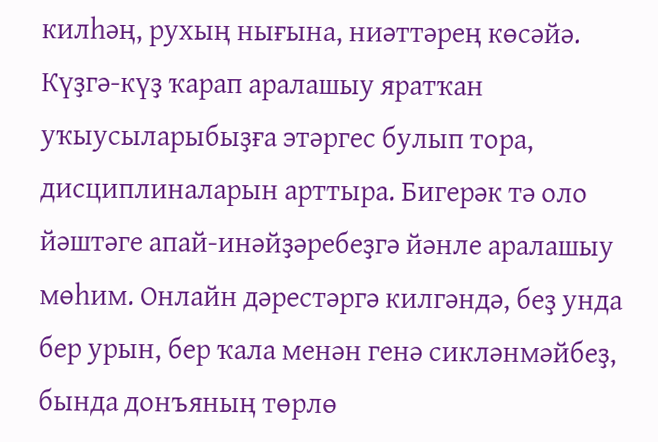килһәң, рухың нығына, ниәттәрең көсәйә. Күҙгә-күҙ ҡарап аралашыу яратҡан уҡыусыларыбыҙға этәргес булып тора, дисциплиналарын арттыра. Бигерәк тә оло йәштәге апай-инәйҙәребеҙгә йәнле аралашыу мөһим. Онлайн дәрестәргә килгәндә, беҙ унда бер урын, бер ҡала менән генә сикләнмәйбеҙ, бында донъяның төрлө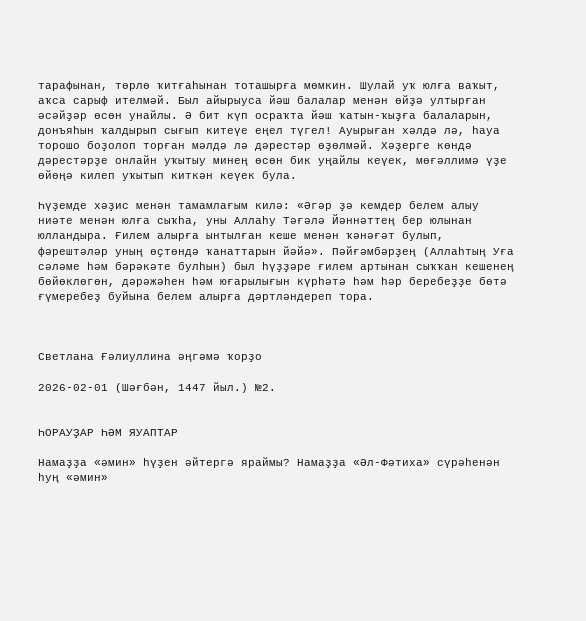тарафынан, төрлө ҡитғаһынан тоташырға мөмкин. Шулай уҡ юлға ваҡыт, аҡса сарыф ителмәй. Был айырыуса йәш балалар менән өйҙә ултырған әсәйҙәр өсөн унайлы. Ә бит күп осраҡта йәш ҡатын-ҡыҙға балаларын, донъяһын ҡалдырып сығып китеүе еңел түгел! Ауырыған хәлдә лә, һауа торошо боҙолоп торған мәлдә лә дәрестәр өҙөлмәй. Хәҙерге көндә дәрестәрҙе онлайн уҡытыу минең өсөн бик уңайлы кеүек, мөғәллимә үҙе өйөңә килеп уҡытып киткән кеүек була.

Һүҙемде хәҙис менән тамамлағым килә: «Әгәр ҙә кемдер белем алыу ниәте менән юлға сыҡһа, уны Аллаһу Тәғәлә Йәннәттең бер юлынан юлландыра. Ғилем алырға ынтылған кеше менән ҡәнәғәт булып, фәрештәләр уның өҫтөндә ҡанаттарын йәйә». Пәйғәмбәрҙең (Аллаһтың Уға сәләме һәм бәрәкәте булһын) был һүҙҙәре ғилем артынан сыҡҡан кешенең бөйөклөгөн, дәрәжәһен һәм юғарылығын күрһәтә һәм һәр беребеҙҙе бөтә ғүмеребеҙ буйына белем алырға дәртләндереп тора.



Светлана Ғәлиуллина әңгәмә ҡорҙо

2026-02-01 (Шәғбән, 1447 йыл.) №2.


ҺОРАУҘАР ҺӘМ ЯУАПТАР

Намаҙҙа «әмин» һүҙен әйтергә яраймы? Намаҙҙа «Әл-Фәтиха» сүрәһенән һуң «әмин»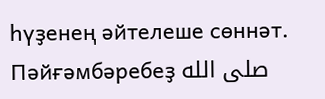һүҙенең әйтелеше сөннәт. Пәйғәмбәребеҙ صلى الله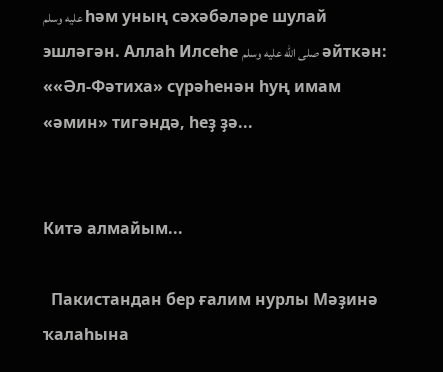عليه وسلم һәм уның сәхәбәләре шулай эшләгән. Аллаһ Илсеһе صلى الله عليه وسلم әйткән: ««Әл-Фәтиха» сүрәһенән һуң имам «әмин» тигәндә, һеҙ ҙә...


Китә алмайым...

  Пакистандан бер ғалим нурлы Мәҙинә ҡалаһына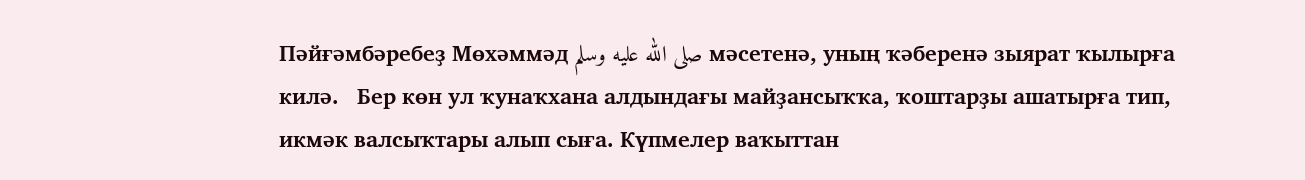Пәйғәмбәребеҙ Мөхәммәд صلى الله عليه وسلم мәсетенә, уның ҡәберенә зыярат ҡылырға килә.   Бер көн ул ҡунаҡхана алдындағы майҙансыҡҡа, ҡоштарҙы ашатырға тип, икмәк валсыҡтары алып сыға. Күпмелер ваҡыттан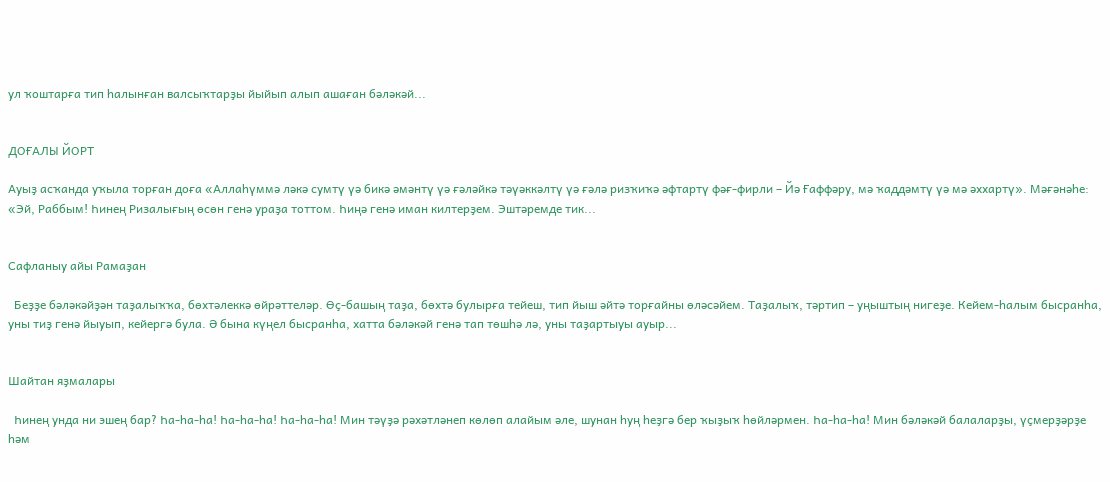ул ҡоштарға тип һалынған валсыҡтарҙы йыйып алып ашаған бәләкәй...


ДОҒАЛЫ ЙОРТ

Ауыҙ асҡанда уҡыла торған доға «Аллаһүммә ләкә сумтү үә бикә әмәнтү үә ғәләйкә тәүәккәлтү үә ғәлә ризҡиҡә әфтартү фәғ-фирли – Йә Ғаффәру, мә ҡаддәмтү үә мә әххартү». Мәғәнәһе: «Эй, Раббым! Һинең Ризалығың өсөн генә ураҙа тоттом. Һиңә генә иман килтерҙем. Эштәремде тик...


Сафланыу айы Рамаҙан

  Беҙҙе бәләкәйҙән таҙалыҡҡа, бөхтәлеккә өйрәттеләр. Өҫ-башың таҙа, бөхтә булырға тейеш, тип йыш әйтә торғайны өләсәйем. Таҙалыҡ, тәртип – уңыштың нигеҙе. Кейем-һалым бысранһа, уны тиҙ генә йыуып, кейергә була. Ә бына күңел бысранһа, хатта бәләкәй генә тап төшһә лә, уны таҙартыуы ауыр...


Шайтан яҙмалары

  Һинең унда ни эшең бар? Һа-һа-һа! Һа-һа-һа! Һа-һа-һа! Мин тәүҙә рәхәтләнеп көлөп алайым әле, шунан һуң һеҙгә бер ҡыҙыҡ һөйләрмен. Һа-һа-һа! Мин бәләкәй балаларҙы, үҫмерҙәрҙе һәм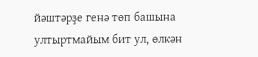йәштәрҙе генә төп башына ултыртмайым бит ул, өлкән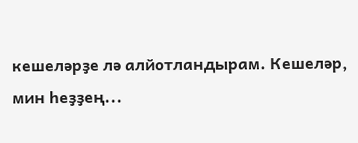кешеләрҙе лә алйотландырам. Кешеләр, мин һеҙҙең...